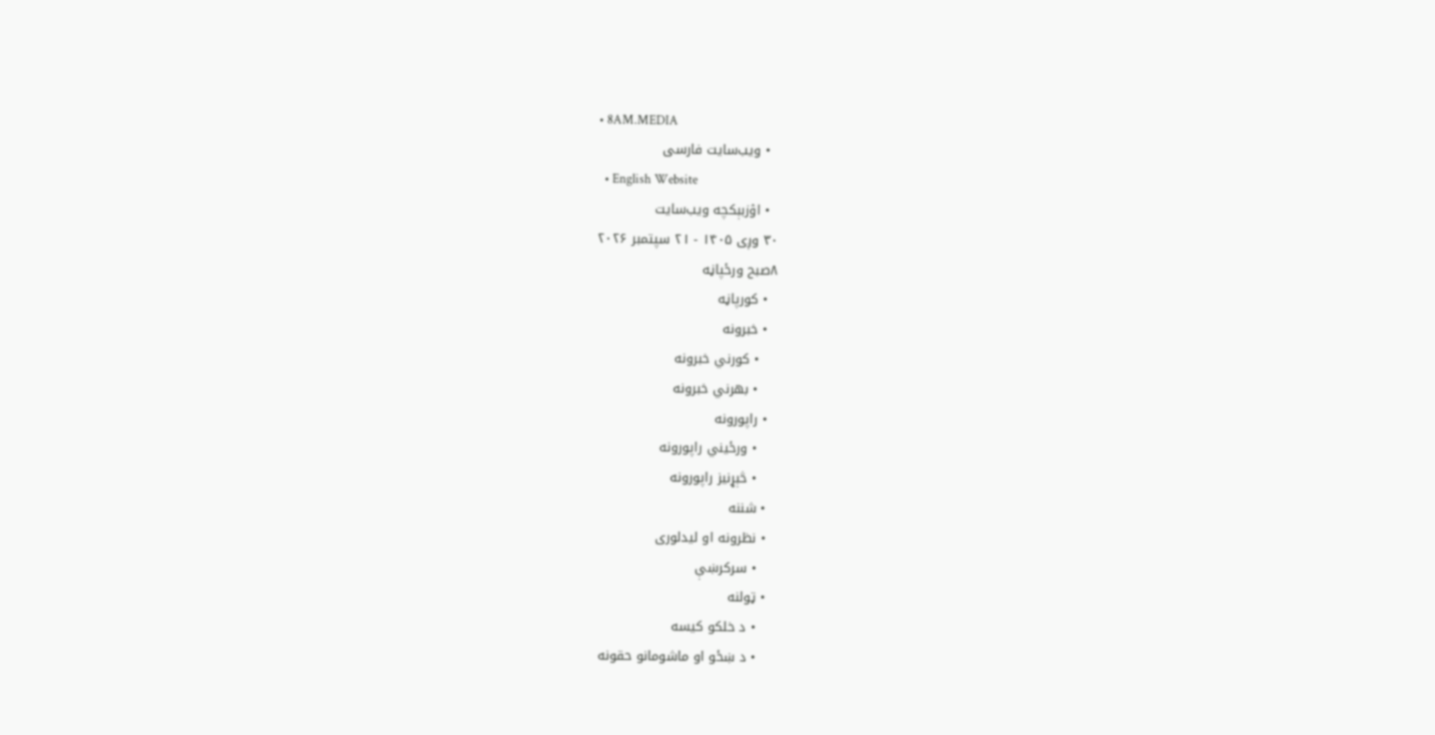• 8AM.MEDIA
  • ویب‌سایت فارسی
  • English Website
  • اۉزبېکچه ویب‌سایت
۳۰ وږی ۱۴۰۵ - ۲۱ سپتمبر ۲۰۲۶
۸صبح ورځپاڼه
  • کورپاڼه
  • خبرونه
    • کورني خبرونه
    • بهرني خبرونه
  • راپورونه
    • ورځيني راپورونه
    • څېړنیز راپورونه
  • شننه
  • نظرونه او لیدلوری
    • سرکرښې
  • ټولنه
    • د خلکو کیسه
    • د ښځو او ماشومانو حقونه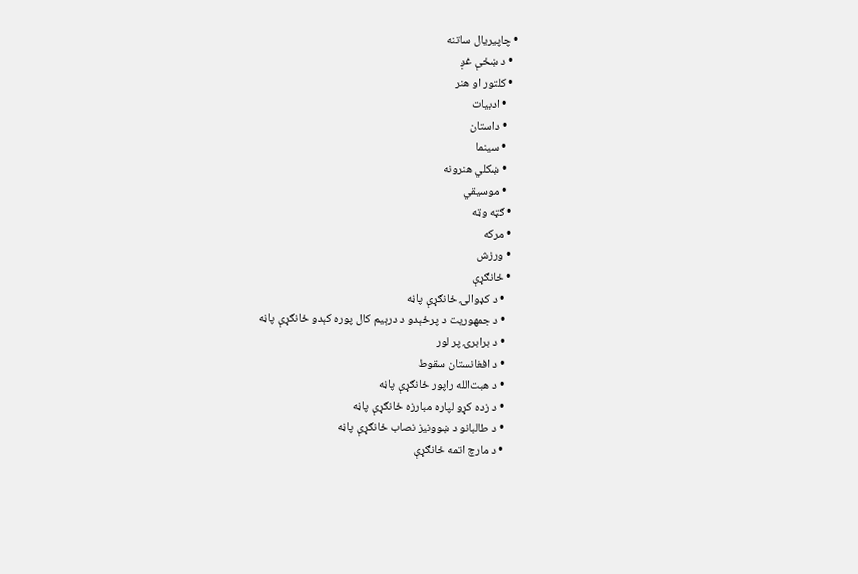• چاپيريال ساتنه
  • د ښځې غږ
  • کلتور او هنر
    • ادبيات
    • داستان
    • سينما
    • ښکلي هنرونه
    • موسيقي
  • ګټه وټه
  • مرکه
  • ورزش
  • ځانګړې
    • د کډوالۍ ځانګړې پاڼه
    • د جمهوریت د پرځېدو د درېیم کال پوره کېدو ځانګړې پاڼه
    • د برابرۍ پر لور
    • د افغانستان سقوط
    • د هبت‌الله راپور ځانګړې پاڼه
    • د زده کړو لپاره مبارزه ځانګړې پاڼه
    • د طالبانو د ښوونیز نصاب ځانګړې پاڼه
    • د مارچ اتمه ځانګړې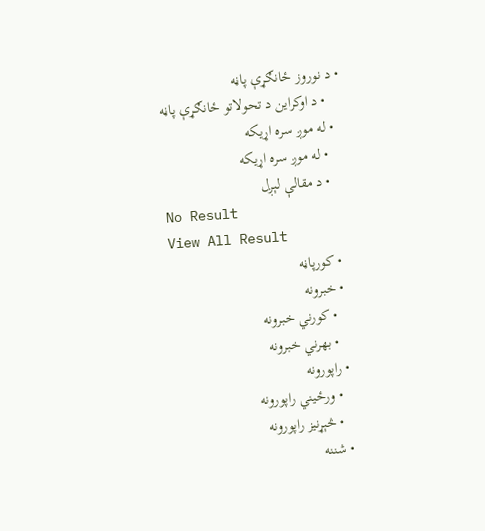• د نوروز ځانګړې پاڼه
    • د اوکراین د تحولاتو ځانګړې پاڼه
  • له موږ سره اړيکه
    • له موږ سره اړيکه
    • د مقالې لېږل
No Result
View All Result
  • کورپاڼه
  • خبرونه
    • کورني خبرونه
    • بهرني خبرونه
  • راپورونه
    • ورځيني راپورونه
    • څېړنیز راپورونه
  • شننه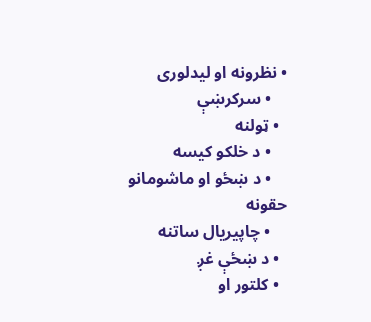• نظرونه او لیدلوری
    • سرکرښې
  • ټولنه
    • د خلکو کیسه
    • د ښځو او ماشومانو حقونه
    • چاپيريال ساتنه
  • د ښځې غږ
  • کلتور او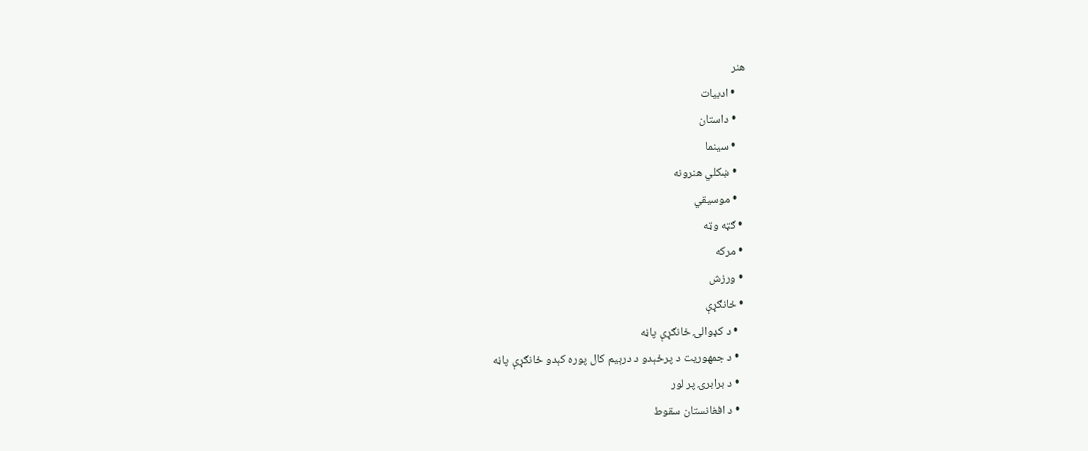هنر
    • ادبيات
    • داستان
    • سينما
    • ښکلي هنرونه
    • موسيقي
  • ګټه وټه
  • مرکه
  • ورزش
  • ځانګړې
    • د کډوالۍ ځانګړې پاڼه
    • د جمهوریت د پرځېدو د درېیم کال پوره کېدو ځانګړې پاڼه
    • د برابرۍ پر لور
    • د افغانستان سقوط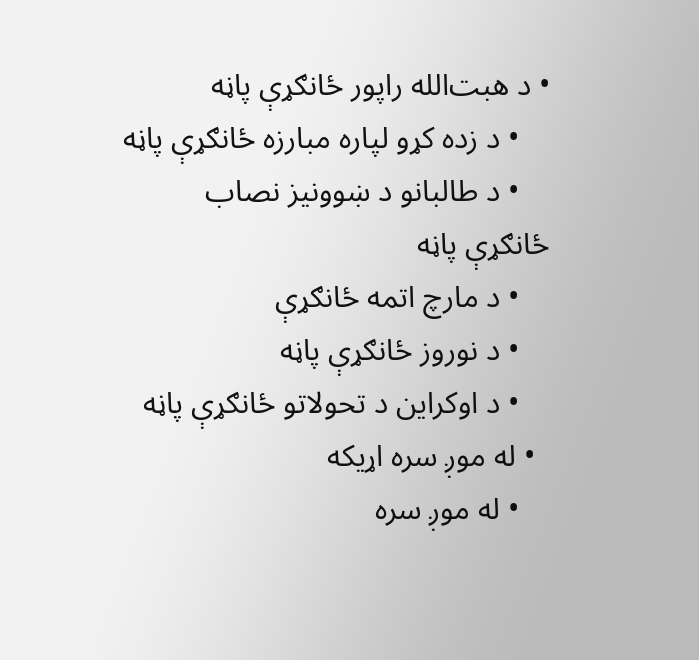• د هبت‌الله راپور ځانګړې پاڼه
    • د زده کړو لپاره مبارزه ځانګړې پاڼه
    • د طالبانو د ښوونیز نصاب ځانګړې پاڼه
    • د مارچ اتمه ځانګړې
    • د نوروز ځانګړې پاڼه
    • د اوکراین د تحولاتو ځانګړې پاڼه
  • له موږ سره اړيکه
    • له موږ سره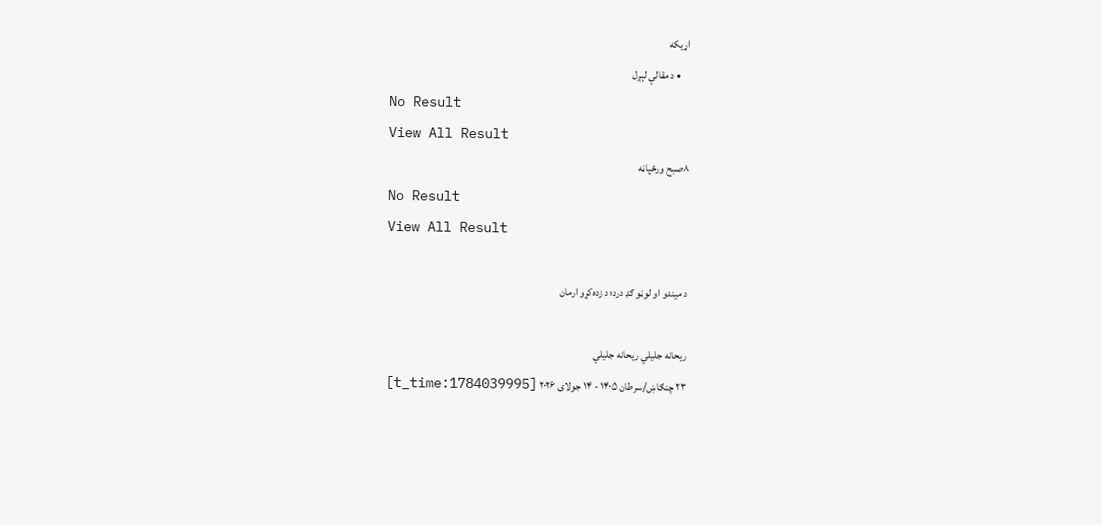اړيکه
    • د مقالې لېږل
No Result
View All Result
۸صبح ورځپاڼه
No Result
View All Result

د میندو او لوڼو ګډ درد؛ د زده‌کړو ارمان

ریحانه جلیلي ریحانه جلیلي
۲۳ چنګاښ/سرطان ۱۴۰۵ - ۱۴ جولای ۲۰۲۶ [t_time:1784039995]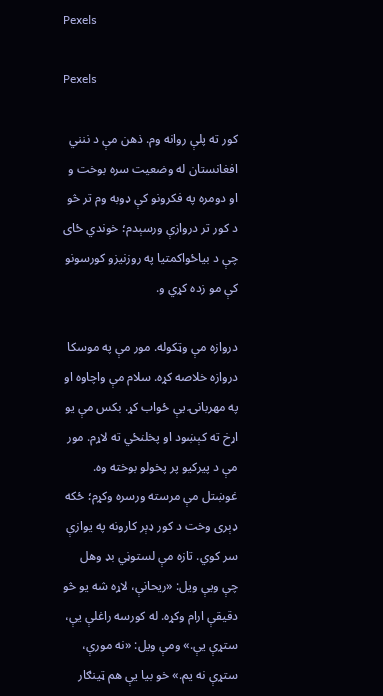Pexels

Pexels

کور ته پلې روانه وم. ذهن مې د ننني افغانستان له وضعیت سره بوخت و او دومره په فکرونو کې ډوبه وم تر څو د کور تر دروازې ورسېدم؛ خوندي ځای چې د بیاځواکمتیا په روزنیزو کورسونو کې مو زده کړي و.

دروازه مې وټکوله. مور مې په موسکا دروازه خلاصه کړه. سلام مې واچاوه او په مهربانۍ یې ځواب کړ. بکس مې یو اړخ ته کېښود او پخلنځي ته لاړم. مور مې د پیرکیو پر پخولو بوخته وه. غوښتل مې مرسته ورسره وکړم؛ ځکه ډېری وخت د کور ډېر کارونه په یوازې سر کوي. تازه مې لستوڼي بډ وهل چې ویې ویل: «ریحانې، لاړه شه یو څو دقیقې ارام وکړه. له کورسه راغلې یې، ستړې یې.» ومې ویل: «نه مورې، ستړې نه یم.» خو بیا یې هم ټينګار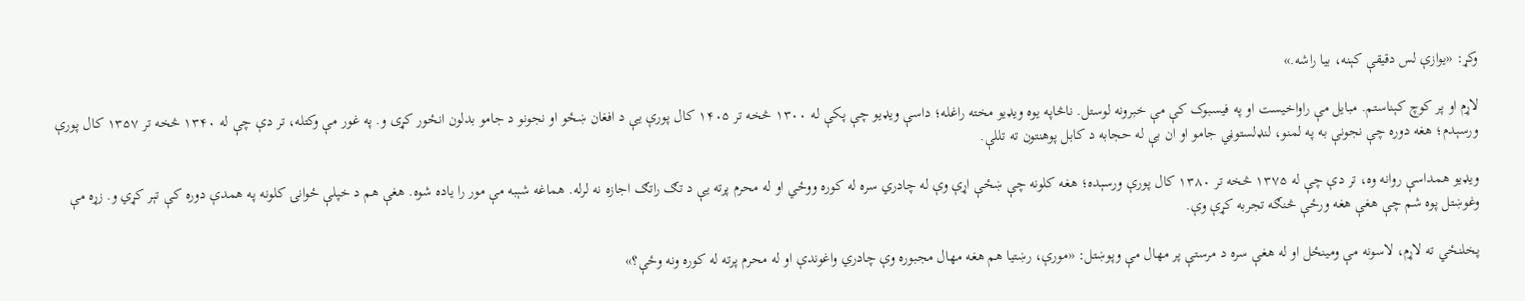وکړ: «یوازې لس دقیقې کېنه، بیا راشه.»

لاړم او پر کوچ کېناستم. مبایل مې راواخیست او په فیسبوک کې مې خبرونه لوستل. ناڅاپه یوه ویډيو مخته راغله؛ داسې ویډیو چې پکې له ۱۳۰۰ څخه تر ۱۴۰۵ کال پورې یې د افغان ښځو او نجونو د جامو بدلون انځور کړی و. په غور مې وکتله، تر دې چې له ۱۳۴۰ څخه تر ۱۳۵۷ کال پورې ورسېدم؛ هغه دوره چې نجونې به په لمنو، لنډلستوڼي جامو او ان بې له حجابه د کابل پوهنتون ته تللې.

ویډیو همداسې روانه وه، تر دې چې له ۱۳۷۵ څخه تر ۱۳۸۰ کال پورې ورسېده؛ هغه کلونه چې ښځې اړې وې له چادري سره له کوره ووځي او له محرم پرته یې د تګ راتګ اجازه نه لرله. هماغه شېبه مې مور را یاده شوه. هغې هم د خپلې ځوانۍ کلونه په همدې دوره کې تېر کړي و. زړه مې وغوښتل پوه شم چې هغې هغه ورځې څنګه تجربه کړې وې.

پخلنځي ته لاړم، لاسونه مې ومینځل او له هغې سره د مرستې پر مهال مې وپوښتل: «مورې، رښتیا هم هغه مهال مجبوره وې چادري واغوندې او له محرم پرته له کوره ونه وځې؟»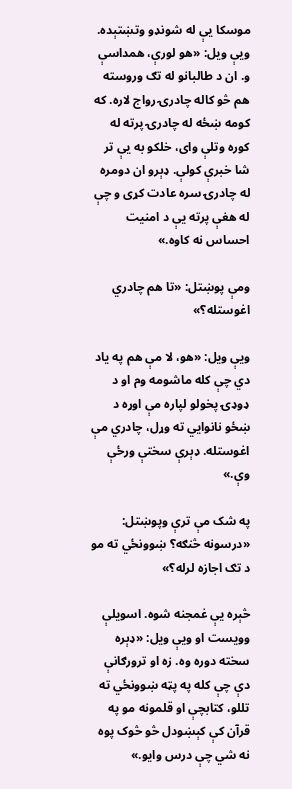موسکا یې له شونډو وتښتېده. ویې ویل: «هو لورې، همداسې و. ان د طالبانو له تګ وروسته هم څو کاله چادرۍ رواج لاره. که کومه ښځه له چادرۍ پرته له کوره وتلې وای، خلکو به یې تر شا خبرې کولې. ډېرو ان دومره له چادرۍ سره عادت کړی و چې له هغې پرته یې د امنیت احساس نه کاوه.»

ومې پوښتل: «تا هم چادري اغوستله؟»

ویې ویل: «هو، لا مې هم په یاد دي چې کله ماشومه وم او د ډوډۍ پخولو لپاره مې اوړه د ښځو نانوايي ته وړل، چادري مې اغوستله. ډېرې سختې ورځې وې.»

په شک مې ترې وپوښتل: «درسونه څنګه؟ ښوونځي ته مو د تګ اجازه لرله؟»

څېره یې غمجنه شوه. اسویلې وویست او ویې ویل: «ډېره سخته دوره وه. زه او ترورګانې دې چې کله په پټه ښوونځي ته تللو، کتابچې او قلمونه مو په قرآن کې کېښودل څو څوک پوه نه شي چې درس وایو.»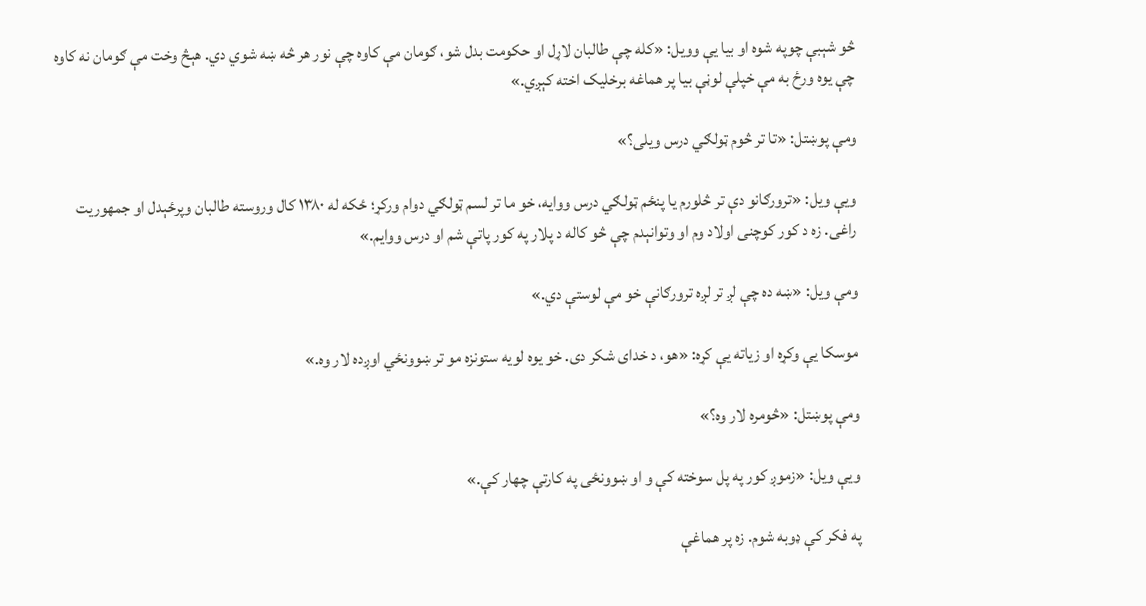څو شېبې چوپه شوه او بیا یې وویل: «کله چې طالبان لاړل او حکومت بدل شو، ګومان مې کاوه چې نور هر څه ښه شوي دي. هېڅ وخت مې ګومان نه کاوه چې یوه ورځ به مې خپلې لوڼې بیا پر هماغه برخلیک اخته کېږي.»

ومې پوښتل: «تا تر څوم ټولګي درس ویلی؟»

ویې ویل: «ترورګانو دې تر څلورم یا پنځم ټولګي درس ووایه، خو ما تر لسم ټولګي دوام ورکړ؛ ځکه له ۱۳۸۰ کال وروسته طالبان وپرځېدل او جمهوریت راغی. زه د کور کوچنی اولاد وم او وتوانېدم چې څو کاله د پلار په کور پاتې شم او درس ووایم.»

ومې ویل: «ښه ده چې لږ تر لږه ترورګانې خو مې لوستې دي.»

موسکا یې وکړه او زیاته یې کړه: «هو، د خدای شکر دی. خو یوه لویه ستونزه مو تر ښوونځي اوږده لار وه.»

ومې پوښتل: «څومره لار وه؟»

ویې ویل: «زموږ کور په پل سوخته کې و او ښوونځی په کارتې چهار کې.»

په فکر کې ډوبه شوم. زه پر هماغې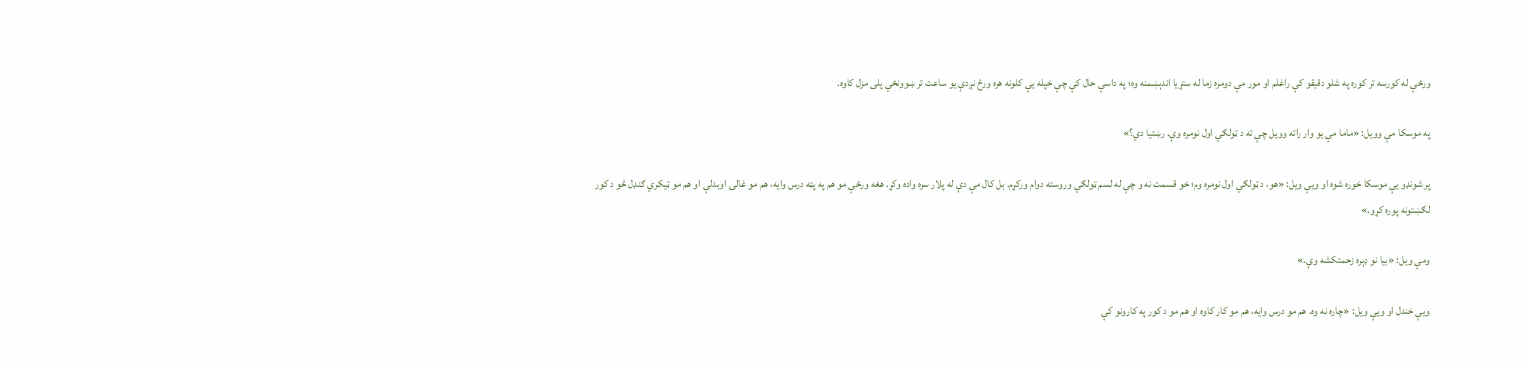ورځې له کورسه تر کوره په شلو دقیقو کې راغلم او مور مې دومره زما له ستړیا اندېښمنه وه؛ په داسې حال کې چې خپله یې کلونه هره ورځ نږدې یو ساعت تر ښوونځي پلی مزل کاوه.

په موسکا مې وویل: «ماما مې یو وار راته وویل چې ته د ټولګي اول نومره وې. رښتیا دي؟»

پر شونډو یې موسکا خوره شوه او ویې ویل: «هو، د ټولګي اول نومره وم؛ خو قسمت نه و چې له لسم ټولګي وروسته دوام ورکړم. بل کال مې دې له پلار سره واده وکړ. هغه ورځې مو هم په پټه درس وایه، هم مو غالۍ اوبدلې او هم مو ټيکري ګنډل څو د کور لګښتونه پوره کړو.»

ومې ویل: «بیا نو ډېره زحمتکشه وې.»

ویې خندل او ویې ویل: «چاره نه وه. هم مو درس وایه، هم مو کار کاوه او هم مو د کور په کارونو کې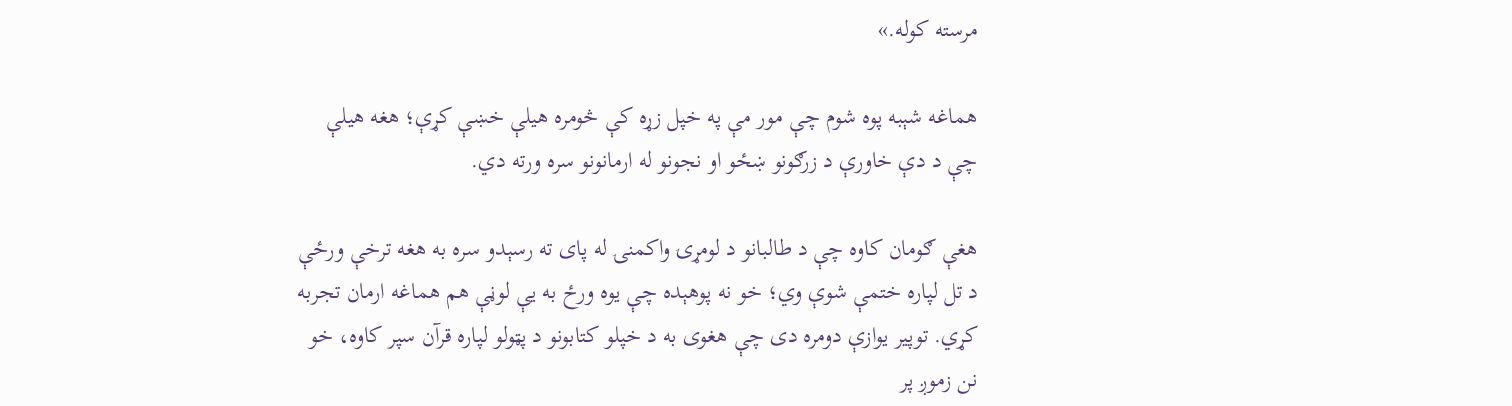مرسته کوله.»

هماغه شېبه پوه شوم چې مور مې په خپل زړه کې څومره هیلې خښې کړې؛ هغه هیلې چې د دې خاورې د زرګونو ښځو او نجونو له ارمانونو سره ورته دي.

هغې ګومان کاوه چې د طالبانو د لومړۍ واکمنۍ له پای ته رسېدو سره به هغه ترخې ورځې د تل لپاره ختمې شوې وي؛ خو نه پوهېده چې یوه ورځ به یې لوڼې هم هماغه ارمان تجربه کړي. توپیر یوازې دومره دی چې هغوی به د خپلو کتابونو د پټولو لپاره قرآن سپر کاوه، خو نن زموږ پر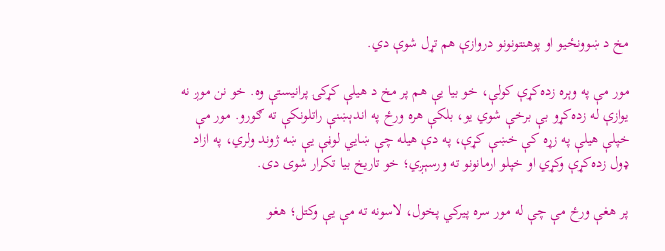مخ د ښوونځیو او پوهنتونونو دروازې هم تړل شوې دي.

مور مې په وېره زده‌کړې کولې، خو بیا یې هم پر مخ د هیلې کړکۍ پرانیستې وه. خو نن موږ نه یوازې له زده‌کړو بې برخې شوي یو، بلکې هره ورځ په اندېښنې راتلونکې ته ګورو. مور مې خپلې هیلې په زړه کې خښې کړې، په دې هیله چې ښايي لوڼې یې ښه ژوند ولري، په ازاد ډول زده‌کړې وکړي او خپلو ارمانونو ته ورسېږي؛ خو تاریخ بیا تکرار شوی دی.

پر هغې ورځ مې چې له مور سره پیرکي پخول، لاسونه ته مې یې وکتل؛ هغو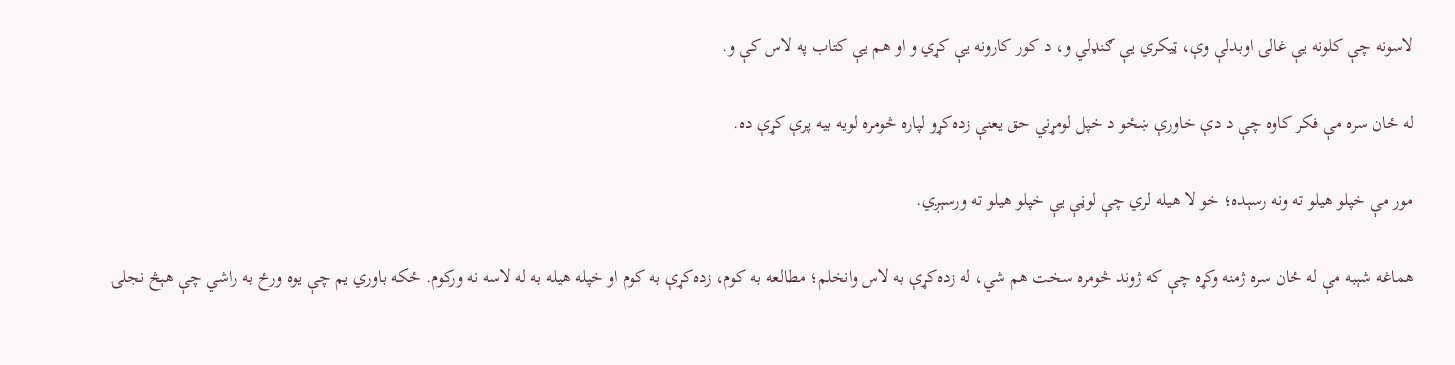لاسونه چې کلونه یې غالۍ اوبدلې وې، ټيکري یې ګنډلي و، د کور کارونه یې کړي و او هم یې کتاب په لاس کې و.

له ځان سره مې فکر کاوه چې د دې خاورې ښځو د خپل لومړني حق یعنې زده‌کړو لپاره څومره لویه بیه پرې کړې ده.

مور مې خپلو هیلو ته ونه رسېده؛ خو لا هیله لري چې لوڼې یې خپلو هیلو ته ورسېږي.

هماغه شېبه مې له ځان سره ژمنه وکړه چې که ژوند څومره سخت هم شي، له زده‌کړې به لاس وانخلم؛ مطالعه به کوم، زده‌کړې به کوم او خپله هیله به له لاسه نه ورکوم. ځکه باوري یم چې یوه ورځ به راشي چې هېڅ نجلۍ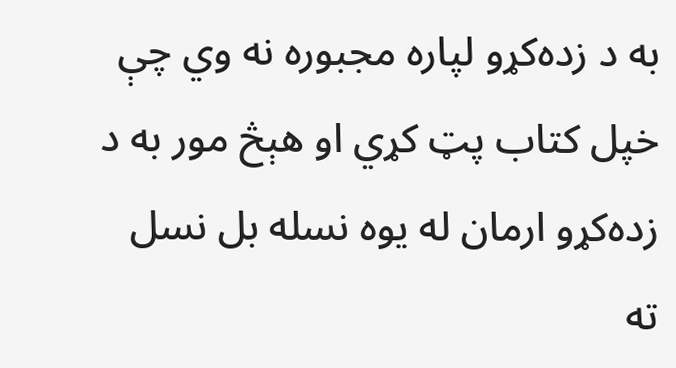به د زده‌کړو لپاره مجبوره نه وي چې خپل کتاب پټ کړي او هېڅ مور به د زده‌کړو ارمان له یوه نسله بل نسل ته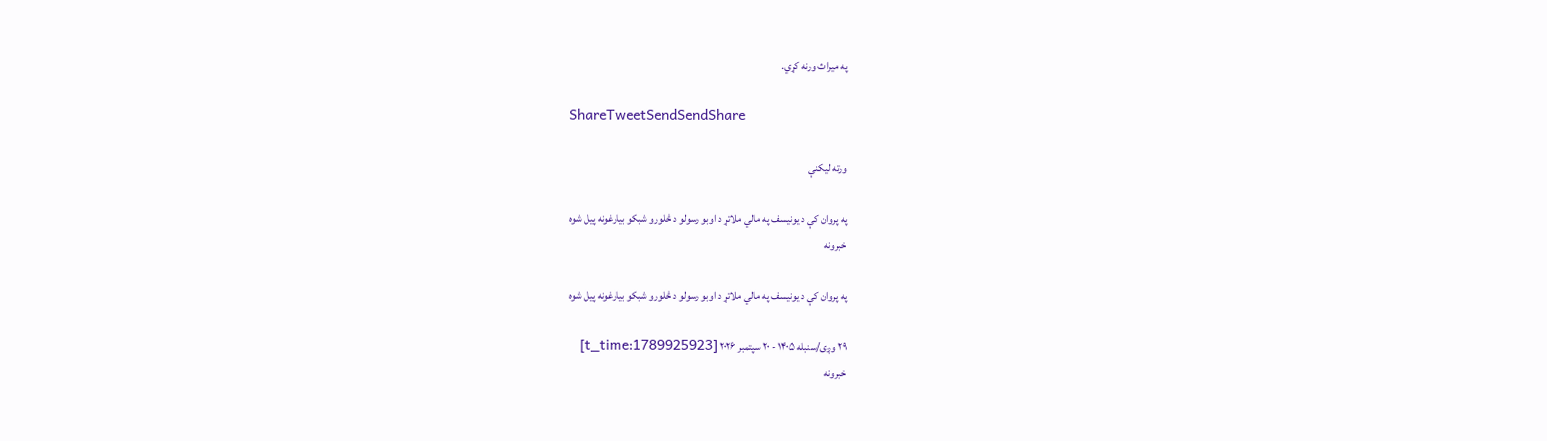په میراث ورنه کړي.

ShareTweetSendSendShare

ورته لیکنې

په پروان کې د یونیسف په مالي ملاتړ د اوبو رسولو د څلورو شبکو بیارغونه پیل شوه
خبرونه

په پروان کې د یونیسف په مالي ملاتړ د اوبو رسولو د څلورو شبکو بیارغونه پیل شوه

۲۹ وږی/سنبله ۱۴۰۵ - ۲۰ سپتمبر ۲۰۲۶ [t_time:1789925923]
خبرونه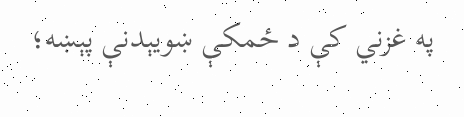په غزني کې د ځمکې ښویېدنې پېښه؛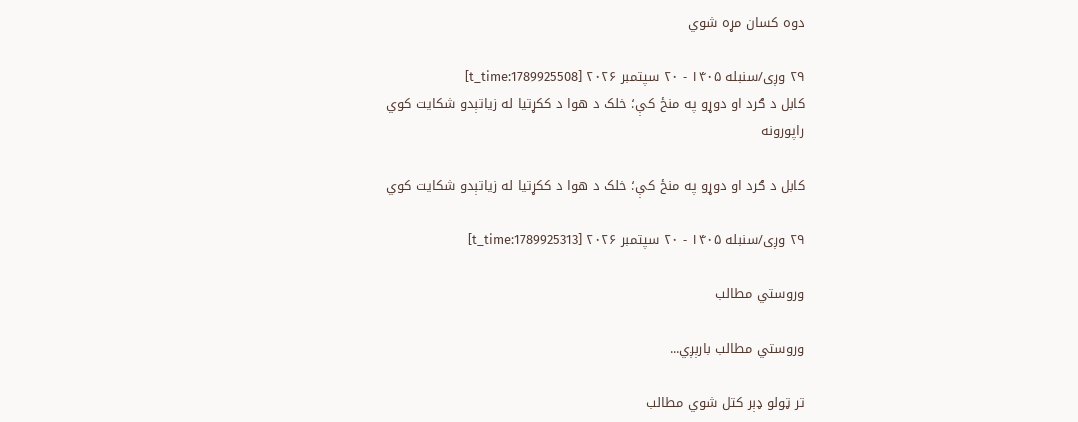دوه کسان مړه شوي

۲۹ وږی/سنبله ۱۴۰۵ - ۲۰ سپتمبر ۲۰۲۶ [t_time:1789925508]
کابل د ګرد او دوړو په منځ کې؛ خلک د هوا د ککړتیا له زیاتېدو شکایت کوي
راپورونه

کابل د ګرد او دوړو په منځ کې؛ خلک د هوا د ککړتیا له زیاتېدو شکایت کوي

۲۹ وږی/سنبله ۱۴۰۵ - ۲۰ سپتمبر ۲۰۲۶ [t_time:1789925313]

وروستي مطالب

وروستي مطالب بارېږي...

تر ټولو ډېر کتل شوي مطالب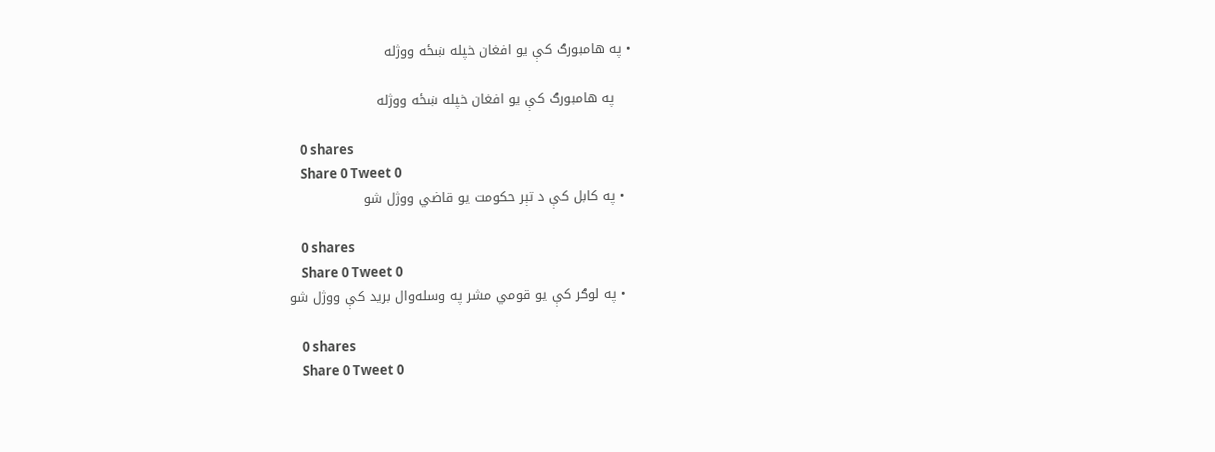• په هامبورګ کې یو افغان خپله ښځه ووژله

    په هامبورګ کې یو افغان خپله ښځه ووژله

    0 shares
    Share 0 Tweet 0
  • په کابل کې د تېر حکومت یو قاضي ووژل شو

    0 shares
    Share 0 Tweet 0
  • په لوګر کې یو قومي مشر په وسله‌وال برید کې ووژل شو

    0 shares
    Share 0 Tweet 0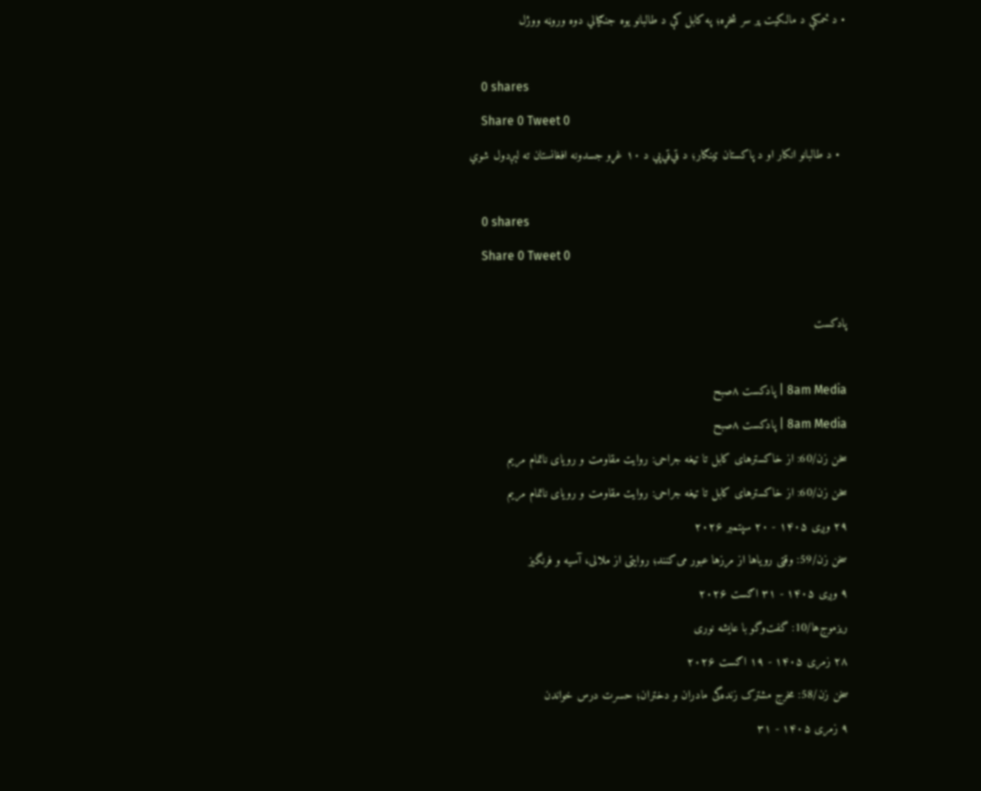• د ځمکې د مالکیت پر سر شخړه؛ په کابل کې د طالبانو یوه جنګیالي دوه وروڼه ووژل

    0 shares
    Share 0 Tweet 0
  • د طالبانو انکار او د پاکستان ټینګار؛ د ټي‌ټي‌پي د ۱۰ غړو جسدونه افغانستان ته لېږدول شوي

    0 shares
    Share 0 Tweet 0

پادکست

8am Media | پادکست ۸صبح
8am Media | پادکست ۸صبح
سخن زن/60: از خاکسترهای کابل تا تیغه جراحی: روایت مقاومت و رویای ناتمام مریم
سخن زن/60: از خاکسترهای کابل تا تیغه جراحی: روایت مقاومت و رویای ناتمام مریم
۲۹ وږی ۱۴۰۵ - ۲۰ سپتمبر ۲۰۲۶
سخن زن/59: وقتی رویاها از مرزها عبور می‌کنند؛ روایتی از ملالی، آسیه و فرنگیز
۹ وږی ۱۴۰۵ - ۳۱ اګست ۲۰۲۶
ریزموج‌ها/10: گفت‌وگو با عایشه نوری
۲۸ زمری ۱۴۰۵ - ۱۹ اګست ۲۰۲۶
سخن زن/58: مخرج مشترک زنده‌گی مادران و دختران؛ حسرت درس خواندن
۹ زمری ۱۴۰۵ - ۳۱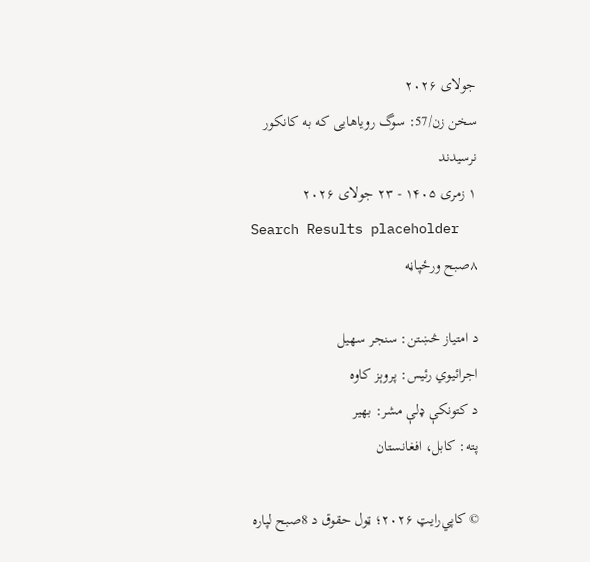جولای ۲۰۲۶
سخن زن/57: سوگ رویاهایی که به کانکور نرسیدند
۱ زمری ۱۴۰۵ - ۲۳ جولای ۲۰۲۶
Search Results placeholder
۸صبح ورځپاڼه

د امتياز څښتن: سنجر سهيل
اجرائیوي رئیس: پروېز کاوه
د کتونکې ډلې مشر: بهیر
پته: کابل، افغانستان

© کاپي‌رايټ ۲۰۲۶؛ ټول حقوق د 8صبح لپاره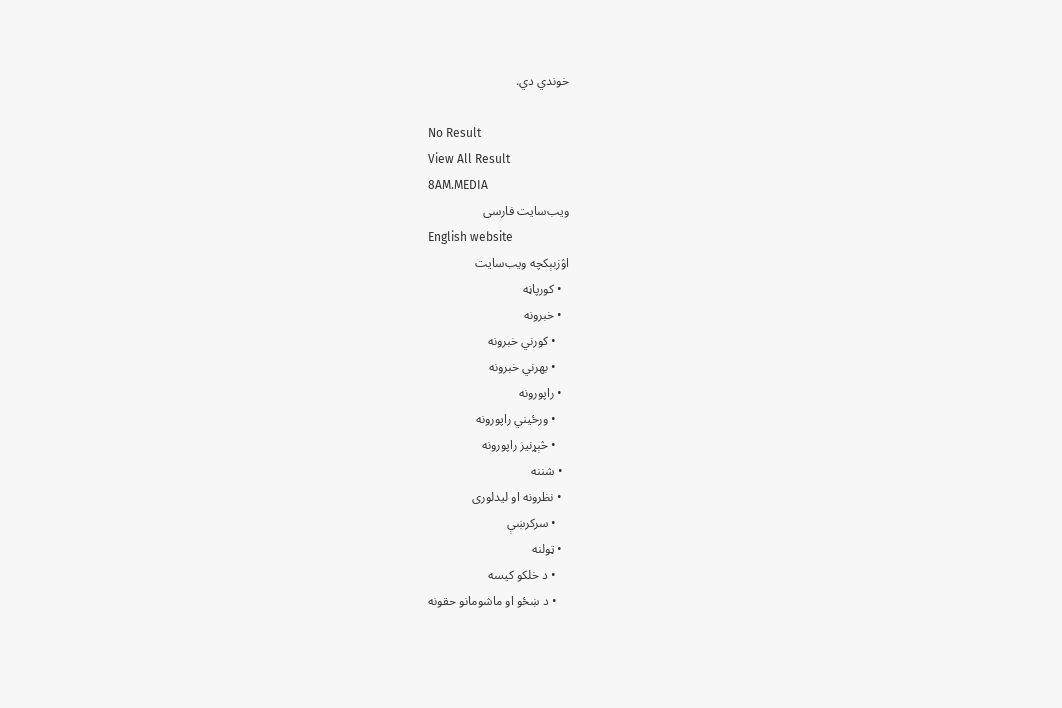خوندي‌ دي.

No Result
View All Result
8AM.MEDIA
ویب‌سایت فارسی
English website
اۉزبېکچه ویب‌سایت
  • کورپاڼه
  • خبرونه
    • کورني خبرونه
    • بهرني خبرونه
  • راپورونه
    • ورځيني راپورونه
    • څېړنیز راپورونه
  • شننه
  • نظرونه او لیدلوری
    • سرکرښې
  • ټولنه
    • د خلکو کیسه
    • د ښځو او ماشومانو حقونه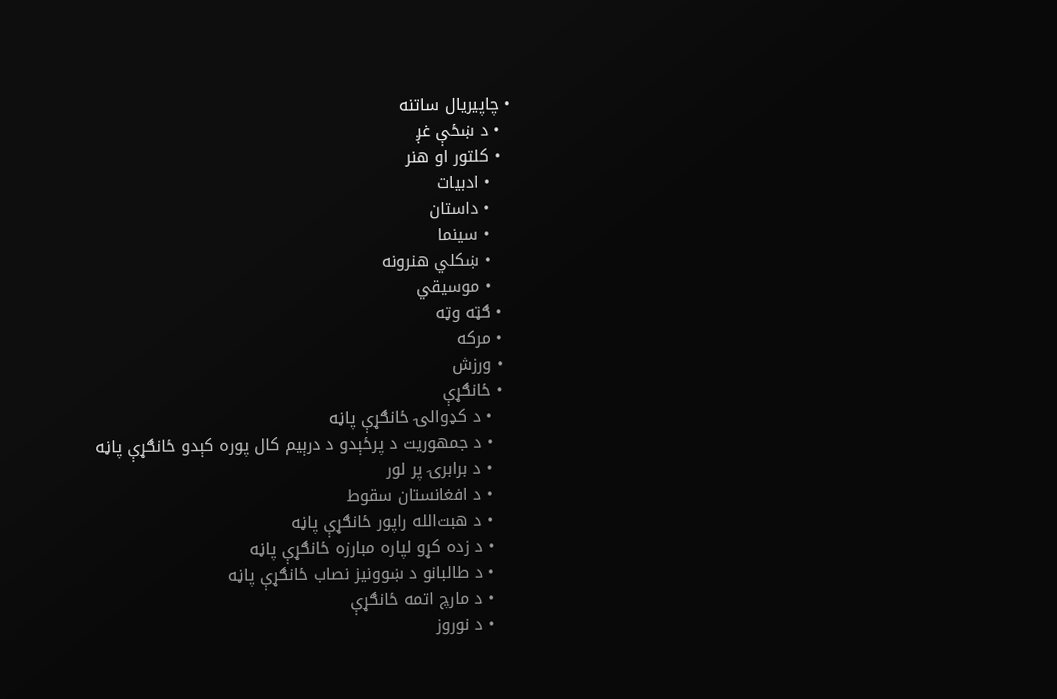• چاپيريال ساتنه
  • د ښځې غږ
  • کلتور او هنر
    • ادبيات
    • داستان
    • سينما
    • ښکلي هنرونه
    • موسيقي
  • ګټه وټه
  • مرکه
  • ورزش
  • ځانګړې
    • د کډوالۍ ځانګړې پاڼه
    • د جمهوریت د پرځېدو د درېیم کال پوره کېدو ځانګړې پاڼه
    • د برابرۍ پر لور
    • د افغانستان سقوط
    • د هبت‌الله راپور ځانګړې پاڼه
    • د زده کړو لپاره مبارزه ځانګړې پاڼه
    • د طالبانو د ښوونیز نصاب ځانګړې پاڼه
    • د مارچ اتمه ځانګړې
    • د نوروز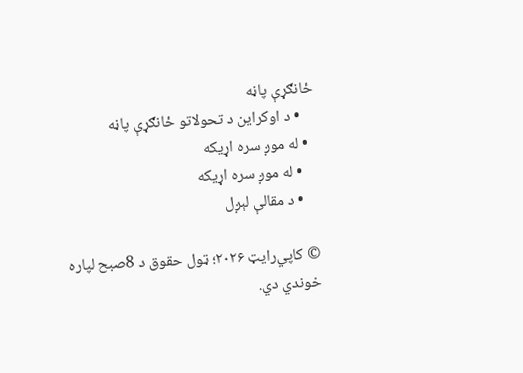ځانګړې پاڼه
    • د اوکراین د تحولاتو ځانګړې پاڼه
  • له موږ سره اړيکه
    • له موږ سره اړيکه
    • د مقالې لېږل

© کاپي‌رايټ ۲۰۲۶؛ ټول حقوق د 8صبح لپاره خوندي‌ دي.